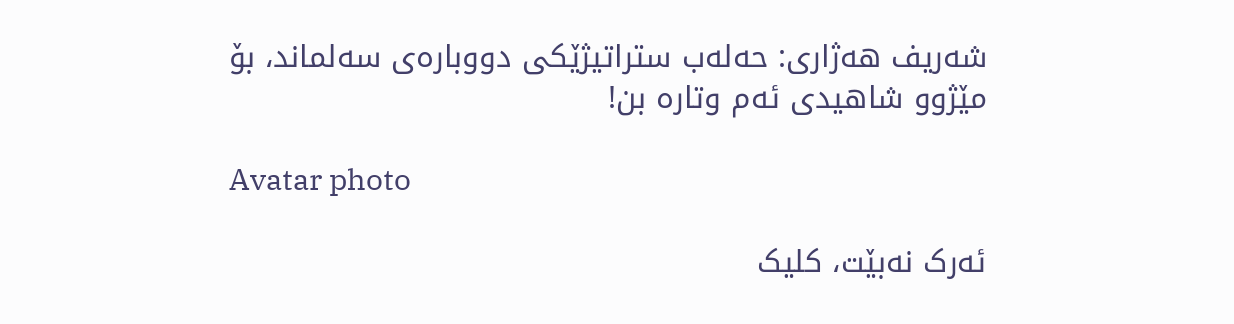شه‌ریف هه‌ژاری: حه‌له‌ب ستراتیژێكی دووباره‌ی سه‌لماند، بۆ مێژوو شاهیدی ئه‌م وتاره‌ بن!

Avatar photo

ئەرک نەبێت، کلیک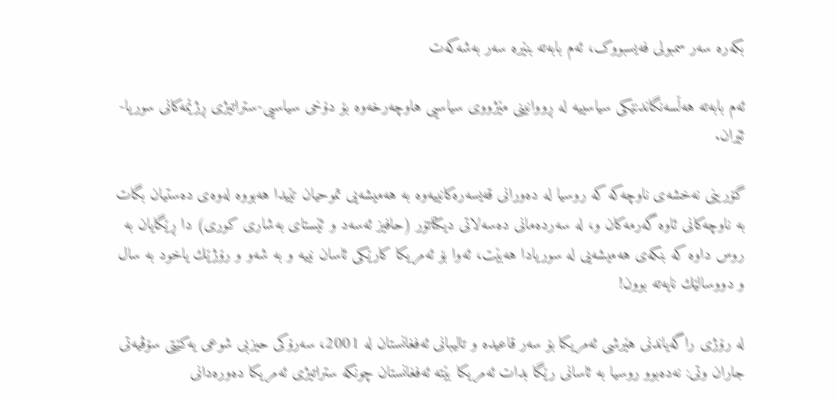بکەرە سەر سمبولی فەیسبووک، ئەم بابەتە بنێرە سەر بەشەکەت

ئه‌م بابه‌ته‌ هه‌ڵسه‌نگاندنێكی سیاسییه‌ له‌ ڕووانینی مێژووی سیاسیی هاوچه‌رخه‌وه‌ بۆ دۆخی سیاسیی-ستراتیژی ڕژێمه‌كانی سوریا- ئێران.

گۆرینی نه‌خشه‌ی ناوچه‌كه‌ كه‌ روسیا له‌ ده‌ورانی قه‌یسه‌ره‌كانییه‌وه‌ به‌ هه‌میشه‌یی تموحیان‌ تێیدا هه‌بووه‌ له‌وه‌ی ده‌ستیان بگات به‌ ناوچه‌كانی ئاوه‌ گه‌رمه‌كان و، له‌ سه‌رده‌مانی ده‌سه‌لاتی دیكتاتۆر (حافیز ئه‌سه‌د و ئێستای به‌شاری كوری) دا ڕێگایان به‌ روس داوه‌ كه‌ بنكه‌ی هه‌میشه‌یی له‌ سوریادا هه‌بێت، ئه‌وا بۆ ئه‌مریكا كارێكی ئاسان نییه‌ و به‌ شه‌و و رۆژێك یاخود به‌ سال و دووسالێك نایه‌ته‌ بوون!

له‌ رۆژی راگه‌یاندنی هێرشی ئه‌مریكا بۆ سه‌ر قاعیده‌ و تالیبانی ئه‌فغانستان له‌ 2001، سه‌رۆكی حیزبی شوعی یه‌كێتی سۆڤیه‌تی جاران وتی: نه‌ده‌بوو روسیا به‌ ئاسانی رێگا بدات ئه‌مریكا بێته‌ ئه‌فغانستان چونكه‌ ستراتیژی ئه‌مریكا ده‌وره‌دانی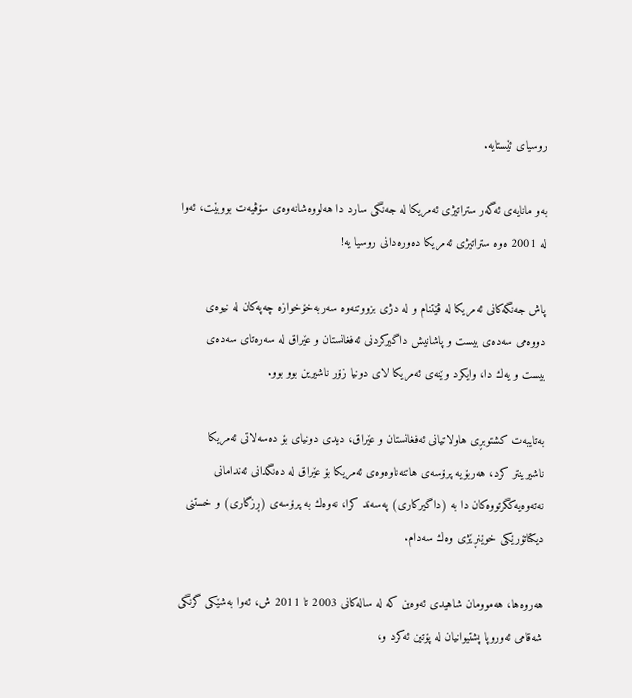روسیای ئێستایه‌.

به‌و مانایه‌ی ئه‌گه‌ر ستراتیژی ئه‌مریكا له‌ جه‌نگی سارد دا هه‌لووه‌شانه‌وه‌ی سۆڤیه‌ت بووبێت، ئه‌وا له‌ 2001 ه‌وه‌ ستراتیژی ئه‌مریكا ده‌وره‌دانی روسیا یه‌!

پاش جه‌نگه‌كانی ئه‌مریكا له‌ ڤێتنام و له‌ دژی بزووتنه‌وه‌ سه‌ربه‌خۆخوازه‌ چه‌په‌كان له‌ نیوه‌ی دووه‌می سه‌ده‌ی بیست و پاشانیش داگیركردنی ئه‌فغانستان و عێراق له‌ سه‌ره‌تای سه‌ده‌ی بیست و یه‌ك دا، وایكرد وێنه‌ی ئه‌مریكا لای دونیا زۆر ناشیرین بوو بوو.

به‌تایبه‌ت كشتوبڕی هاولاتیانی ئه‌فغانستان و عێراق، دیدی دونیای بۆ ده‌سه‌لاتی ئه‌مریكا ناشیرینتر كرد، هه‌ربۆیه‌ پرۆسه‌ی هاتنه‌ناوه‌وه‌ی ئه‌مریكا بۆ عێراق له‌ ده‌نگدانی ئه‌ندامانی نه‌ته‌وه‌یه‌كگرتووه‌كان دا به‌ (داگیركاری) په‌سه‌ند كرا، نه‌وه‌ك به‌ پرۆسه‌ی (ڕزگاری) و خستنی دیكتاتۆرێكی خوێنڕێژی وه‌ك سه‌دام.

هه‌روه‌ها، هه‌موومان شاهیدی ئه‌وه‌ین كه‌ له‌ ساله‌كانی 2003 تا 2011 ش، ئه‌وا به‌شێكی گرنگی شه‌قامی ئه‌وروپا پشتیوانیان له‌ پۆتین ئه‌كرد و،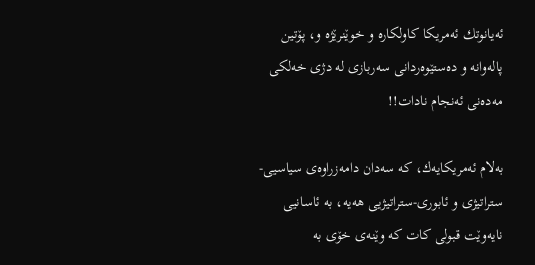ئه‌یانوتك ئه‌مریكا كاولكاره‌ و خوێنرێژه‌ و، پۆتین پاله‌وانه‌ و ده‌ستێوه‌ردانی سه‌ربازی له‌ دژی خه‌لكی مه‌ده‌نی ئه‌نجام نادات!!

به‌لام ئه‌مریكایه‌ك، كه‌ سه‌دان دامه‌زراوه‌ی سیاسیی-ستراتیژی و ئابوری-ستراتیژیی هه‌یه‌، به‌ ئاسانیی نایه‌وێت قبولی كات كه‌ وێنه‌ی خۆی به‌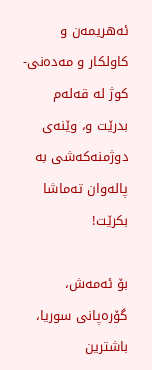ئه‌هریمه‌ن و كاولكار و مه‌ده‌نی-كوژ له‌ قه‌له‌م بدرێت و، وێنه‌ی دوژمنه‌كه‌شی به‌ پاله‌وان ته‌ماشا بكرێت!

بۆ ئه‌مه‌ش، گۆره‌پانی سوریا، باشترین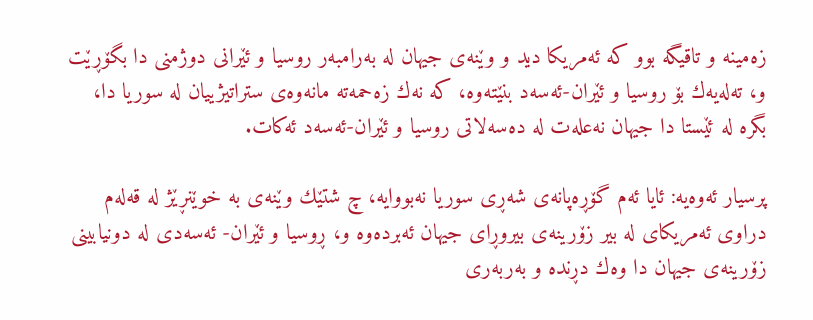زه‌مینه‌ و تاقیگه‌ بوو كه‌ ئه‌مریكا دید و وێنه‌ی جیهان له‌ به‌رامبه‌ر روسیا و ئێرانی دوژمنی دا بگۆڕێت و، ته‌له‌یه‌ك بۆ روسیا و ئێران-ئه‌سه‌د بنێته‌وه‌، كه‌ نه‌ك زه‌حمه‌ته‌ مانه‌وه‌ی ستراتیژییان له‌ سوریا دا، بگره‌ له‌ ئێستا دا جیهان نه‌عله‌ت له‌ ده‌سه‌لاتی روسیا و ئێران-ئه‌سه‌د ئه‌كات.

پرسیار ئه‌وه‌یه‌: ئایا ئه‌م گۆڕه‌پانه‌ی شه‌ڕی سوریا نه‌بووایه‌، چ شتێك وێنه‌ی به‌ خوێنڕێژ له‌ قه‌له‌م دراوی ئه‌مریكای له‌ بیر زۆرینه‌ی بیروڕای جیهان ئه‌برده‌وه‌ و، ڕوسیا و ئێران- ئه‌سه‌دی له‌ دونیابینی زۆرینه‌ی جیهان دا وه‌ك دڕنده‌ و به‌ربه‌ری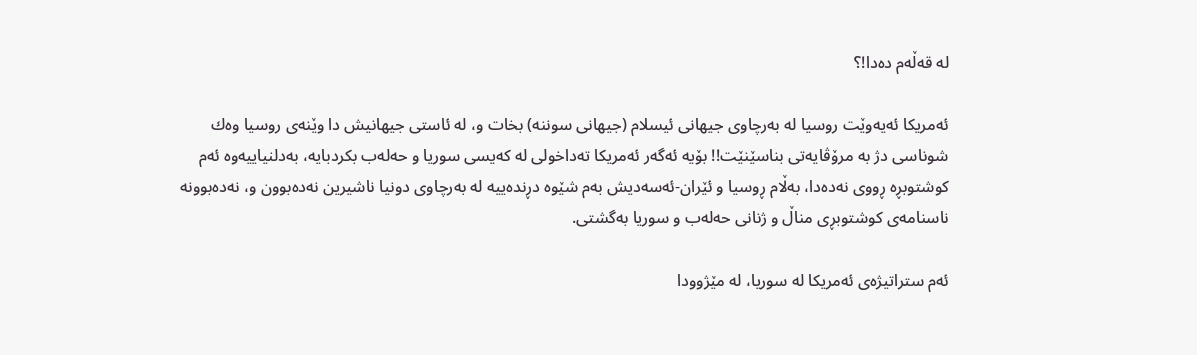له‌ قه‌ڵه‌م ده‌دا!؟

ئه‌مریكا ئه‌یه‌وێت روسیا له‌ به‌رچاوی جیهانی ئیسلام (جیهانی سوننه‌) بخات و، له‌ ئاستی جیهانیش دا وێنه‌ی روسیا وه‌ك شوناسی دژ به‌ مرۆڤایه‌تی بناسێنێت!! بۆیه‌ ئه‌گه‌ر ئه‌مریكا ته‌داخولی له‌ كه‌یسی سوریا و حه‌له‌ب بكردبایه‌، به‌دلنیاییه‌وه‌ ئه‌م كوشتوبڕه‌ ڕووی نه‌ده‌دا، به‌ڵام ڕوسیا و ئێران-ئه‌سه‌دیش به‌م شێوه‌ دڕنده‌ییه‌ له‌ به‌رچاوی دونیا ناشیرین نه‌ده‌بوون و، نه‌ده‌بوونه‌ ناسنامه‌ی كوشتوبڕی مناڵ و ژنانی حه‌له‌ب و سوریا به‌گشتی.

ئه‌م ستراتیژه‌ی ئه‌مریكا له‌ سوریا، له‌ مێژوودا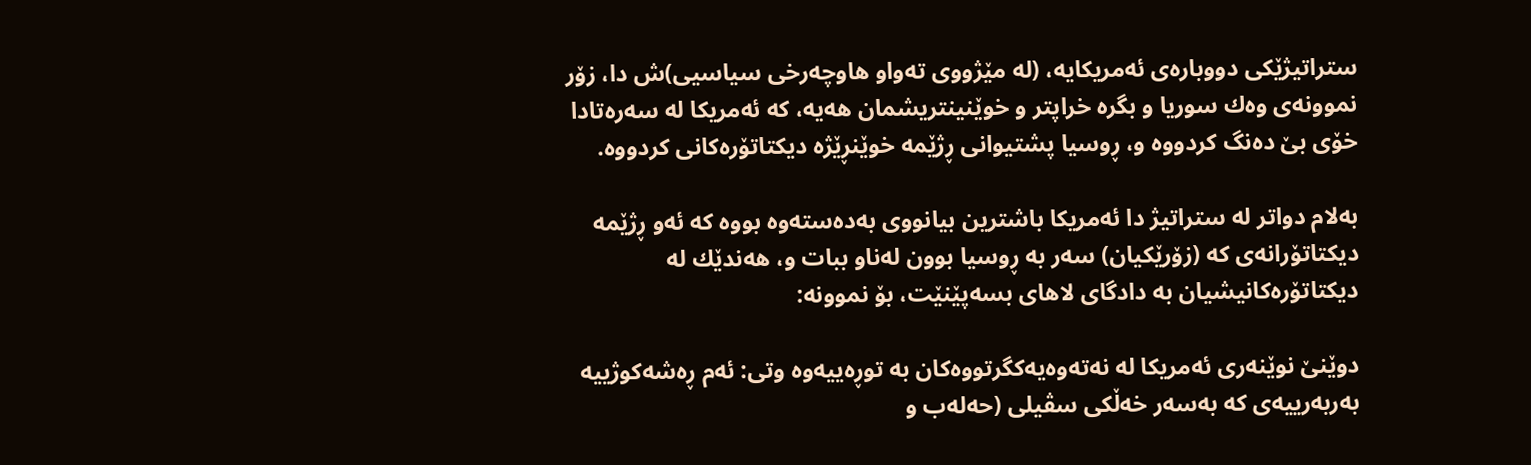ستراتیژێكی دووباره‌ی ئه‌مریكایه‌، (له‌ مێژووی ته‌واو هاوچه‌رخی سیاسیی)ش دا، زۆر نموونه‌ی وه‌ك سوریا و بگره‌ خراپتر و خوێنینتریشمان هه‌یه‌، كه‌ ئه‌مریكا له‌ سه‌ره‌تادا خۆی بێ ده‌نگ كردووه‌ و، ڕوسیا پشتیوانی ڕژێمه‌ خوێنڕێژه‌ دیكتاتۆره‌كانی كردووه‌.

به‌لام دواتر له‌ ستراتیژ دا ئه‌مریكا باشترین بیانووی به‌ده‌سته‌وه‌ بووه‌ كه‌ ئه‌و ڕژێمه‌ دیكتاتۆرانه‌ی كه‌ (زۆرێكیان) سه‌ر به‌ ڕوسیا بوون له‌ناو ببات و، هه‌ندێك له‌ دیكتاتۆره‌كانیشیان به‌ دادگای لاهای بسه‌پێنێت، بۆ نموونه‌:

دوێنێ نوێنه‌ری ئه‌مریكا له‌ نه‌ته‌وه‌یه‌كگرتووه‌كان به‌ توڕه‌ییه‌وه‌ وتی: ئه‌م ڕه‌شه‌كوژییه‌ به‌ربه‌رییه‌ی كه‌ به‌سه‌ر خه‌ڵكی سڤیلی (حه‌له‌ب و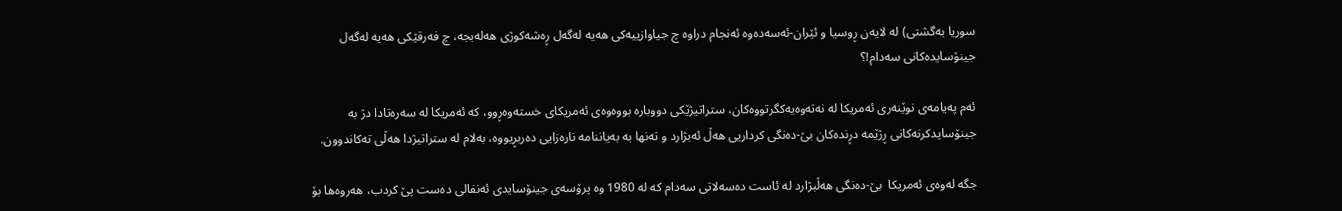سوریا به‌گشتی) له‌ لایه‌ن ڕوسیا و ئێران-ئه‌سه‌ده‌وه‌‌ ئه‌نجام دراوه‌ چ جیاوازییه‌كی هه‌یه‌ له‌گه‌ل ڕه‌شه‌كوژی هه‌له‌بجه‌، چ فه‌رقێكی هه‌یه‌ له‌گه‌ل جینۆسایده‌كانی سه‌دام!؟

ئه‌م په‌یامه‌ی نوێنه‌ری ئه‌مریكا له‌ نه‌ته‌وه‌یه‌كگرتووه‌كان، ستراتیژێكی دووباره‌ بووه‌وه‌ی ئه‌مریكای خسته‌وه‌ڕوو، كه‌ ئه‌مریكا له‌ سه‌ره‌تادا دژ به‌ جینۆسایدكرنه‌كانی ڕژێمه‌ دڕنده‌كان بێ-ده‌نگی كرداریی هه‌ڵ ئه‌بژارد و ته‌نها به‌ به‌یاننامه‌ ناره‌زایی ده‌ربڕیووه‌، به‌لام له‌ ستراتیژدا هه‌ڵی ته‌كاندوون.

جگه‌ له‌وه‌ی ئه‌مریكا  بێ-ده‌نگی هه‌ڵبژارد له‌ ئاست ده‌سه‌لاتی سه‌دام كه‌ له‌ 1980 وه‌ پرۆسه‌ی جینۆسایدی ئه‌نفالی ده‌ست پێ كردب، هه‌روه‌ها بۆ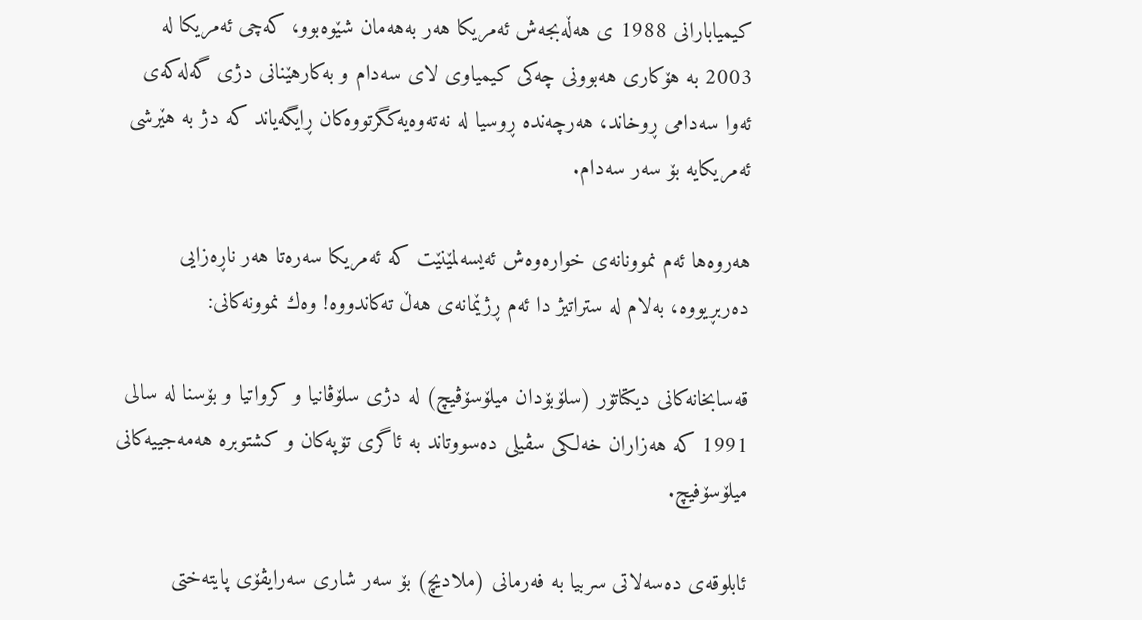كیمیابارانی 1988 ی هه‌ڵه‌بجه‌ش ئه‌مریكا هه‌ر به‌هه‌مان شێوه‌بوو، كه‌چی ئه‌مریكا له‌ 2003 به‌ هۆكاری هه‌بوونی چه‌كی كیمیاوی لای سه‌دام و به‌كارهێنانی دژی گه‌له‌كه‌ی ئه‌وا سه‌دامی ڕوخاند، هه‌رچه‌نده‌ ڕوسیا له‌ نه‌ته‌وه‌یه‌كگرتووه‌كان ڕایگه‌یاند كه‌ دژ به‌ هێرشی ئه‌مریكایه‌ بۆ سه‌ر سه‌دام.

هه‌روه‌ها ئه‌م نموونانه‌ی خواره‌وه‌ش ئه‌یسه‌لمێنێت كه‌ ئه‌مریكا سه‌ره‌تا هه‌ر ناڕه‌زایی ده‌ربڕیووه‌، به‌لام له‌ ستراتیژ دا ئه‌م ڕژێمانه‌ی هه‌ڵ ته‌كاندووه‌! وه‌ك نموونه‌كانی:

قه‌سابخانه‌كانی دیكتاتۆر (سلۆبۆدان میلۆسۆڤیچ) له‌ دژی سلۆڤانیا و كرواتیا و بۆسنا له‌ سالی 1991 كه‌ هه‌زاران خه‌لكی سڤیلی ده‌سووتاند به‌ ئاگری تۆپه‌كان و كشتوبره‌ هه‌مه‌جییه‌كانی میلۆسۆفیچ.

ئابلوقه‌ی ده‌سه‌لاتی سربیا به‌ فه‌رمانی (ملادیچ) بۆ سه‌ر شاری سه‌رایڤۆی پایته‌ختی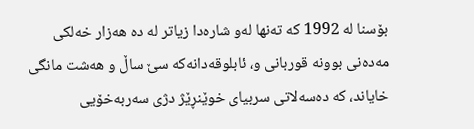بۆسنا له‌ 1992 كه‌ ته‌نها له‌و شاره‌دا زیاتر له‌ ده‌ هه‌زار خه‌لكی مه‌ده‌نی بوونه‌ قوربانی و، ئابلوقه‌دانه‌كه‌ سێ ساڵ و هه‌شت مانگی خایاند، كه‌ ده‌سه‌لاتی سربیای خوێنڕێژ دژی سه‌ربه‌خۆیی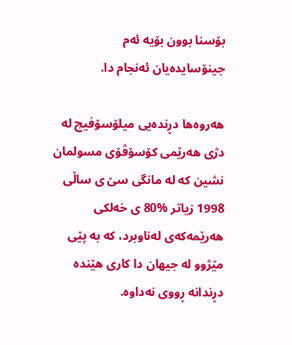بۆسنا بوون بۆیه‌ ئه‌م جینۆسایده‌یان ئه‌نجام دا.

هه‌روه‌ها دڕنده‌یی میلۆسۆفیچ له‌ دژی هه‌رێمی كۆسۆڤۆی مسولمان نشین كه‌ له‌ مانگی سێ ی ساڵی 1998 زیاتر %80 ی خه‌لكی هه‌رێمه‌كه‌ی له‌ناوبرد، كه‌ به‌ پێی مێژوو له‌ جیهان دا كاری هێنده‌ دڕندانه‌ ڕووی نه‌داوه‌.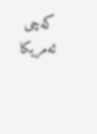كه‌چی ئه‌مریكا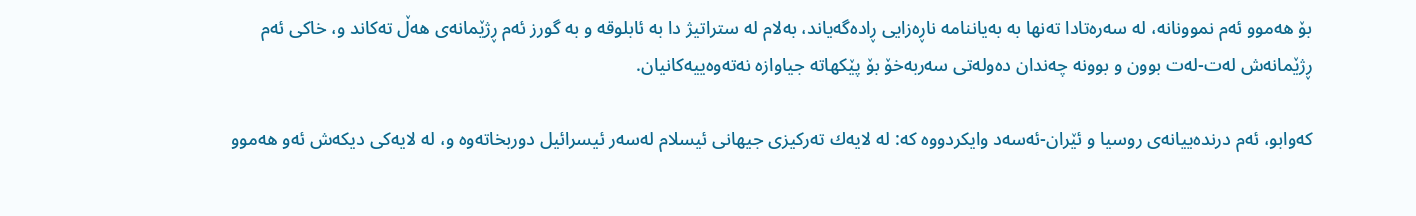بۆ هه‌موو ئه‌م نموونانه،‌ له‌ سه‌ره‌تادا ته‌نها به‌ به‌یاننامه‌ ناڕه‌زایی ڕاده‌گه‌یاند، به‌لام له‌ ستراتیژ دا به‌ ئابلوقه‌ و به‌ گورز ئه‌م ڕژێمانه‌ی هه‌ڵ ته‌كاند و، خاكی ئه‌م ڕژێمانه‌ش له‌ت-له‌ت بوون و بوونه‌ چه‌ندان ده‌وله‌تی سه‌ربه‌خۆ بۆ پێكهاته‌ جیاوازه‌ نه‌ته‌وه‌ییه‌كانیان.

كه‌وابو، ئه‌م درنده‌ییانه‌ی روسیا و ئێران-ئه‌سه‌د وایكردووه‌ كه‌: له‌ لایه‌ك ته‌ركیزی جیهانی ئیسلام له‌سه‌ر ئیسرائیل دوربخاته‌وه‌ و، له‌ لایه‌كی دیكه‌ش ئه‌و هه‌موو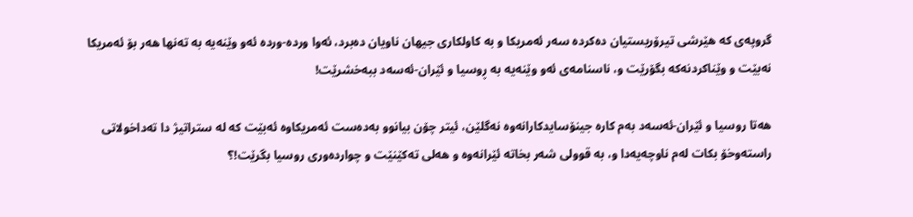گروپه‌ی كه‌ هێرشی تیرۆریستیان ده‌كرده‌ سه‌ر ئه‌مریكا و به‌ كاولكاری جیهان ناویان ده‌برد، ئه‌وا ورده‌-ورده‌ ئه‌و وێنه‌یه‌ به‌ ته‌نها هه‌ر بۆ ئه‌مریكا نه‌بێت و وێناكردنه‌كه‌ بگۆرێت و، ناسنامه‌ی ئه‌و وێنه‌یه‌ به‌ ڕوسیا و ئێران-ئه‌سه‌د ببه‌خشرێت!

هه‌تا روسیا و ئێران-ئه‌سه‌د به‌م كاره‌ جینۆسایدكارانه‌وه‌ نه‌گلێن، ئیتر چۆن بیانوو به‌ده‌ست ئه‌مریكاوه‌ ئه‌بێت كه‌ له‌ ستراتیژ دا ته‌داخولاتی راسته‌وخۆ بكات له‌م ناوچه‌یه‌دا و، به‌ قوولی شه‌ر بخاته‌ ئێرانه‌وه‌ و هه‌لی ته‌كێنێت و چوارده‌وری روسیا بگرێت!؟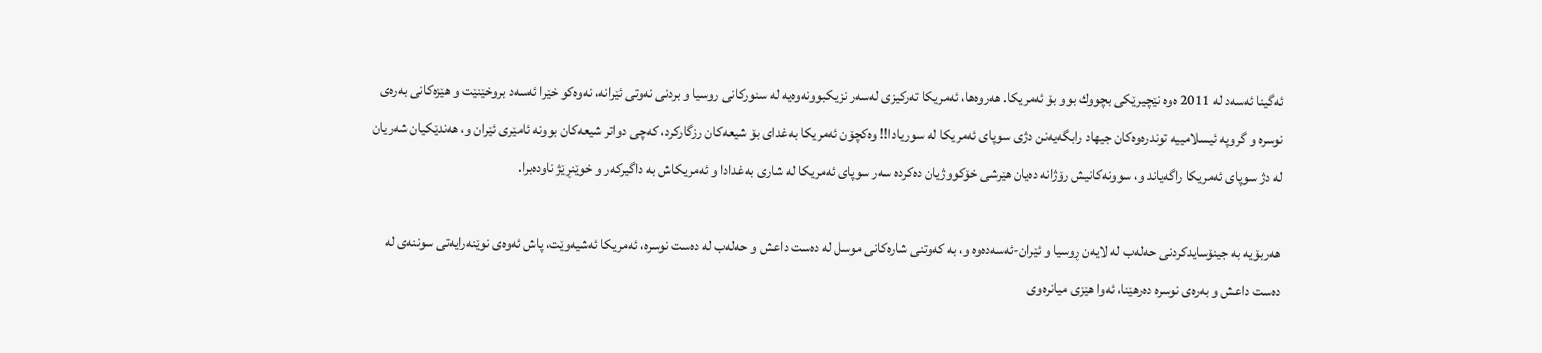ئه‌گینا ئه‌سه‌د له‌ 2011 ه‌وه‌ نێچیرێكی بچووك بوو بۆ ئه‌مریكا. هه‌روه‌ها، ئه‌مریكا ته‌ركیزی له‌سه‌ر نزیكبوونه‌وه‌یه‌ له‌ سنوركانی روسیا و بردنی نه‌وتی ئێرانه‌، نه‌وه‌كو خێرا ئه‌سه‌د بروخێنێت و هێزه‌كانی به‌ره‌ی نوسره‌ و گروپه‌ ئیسلامییه‌ توندره‌وه‌كان جیهاد رابگه‌یه‌نن دژی سوپای ئه‌مریكا له‌ سوریادا!! وه‌كچۆن ئه‌مریكا به‌غدای بۆ شیعه‌كان رزگاركرد، كه‌چی دواتر شیعه‌كان بوونه‌ ئامێری ئێران و، هه‌ندێكیان شه‌ریان له‌ دژ سوپای ئه‌مریكا راگه‌یاند و، سوونه‌كانیش رۆژانه‌ ده‌یان هێرشی خۆكووژیان ده‌كرده‌ سه‌ر سوپای ئه‌مریكا له‌ شاری به‌غدادا و ئه‌مریكاش به‌ داگیركه‌ر و خوێنڕێژ ناوده‌برا.

هه‌ربۆیه‌ به‌ جینۆسایدكردنی حه‌له‌ب له‌ لایه‌ن ڕوسیا و ئێران-ئه‌سه‌ده‌وه‌ و، به‌ كه‌وتنی شاره‌كانی موسل له‌ ده‌ست داعش و حه‌له‌ب له‌ ده‌ست نوسره‌، ئه‌مریكا ئه‌شیه‌‌‌وێت، پاش ئه‌وه‌ی نوێنه‌رایه‌تی سوننه‌ی له‌ ده‌ست داعش و به‌ره‌ی نوسره‌ ده‌رهێنا، ئه‌وا هێزی میانره‌وی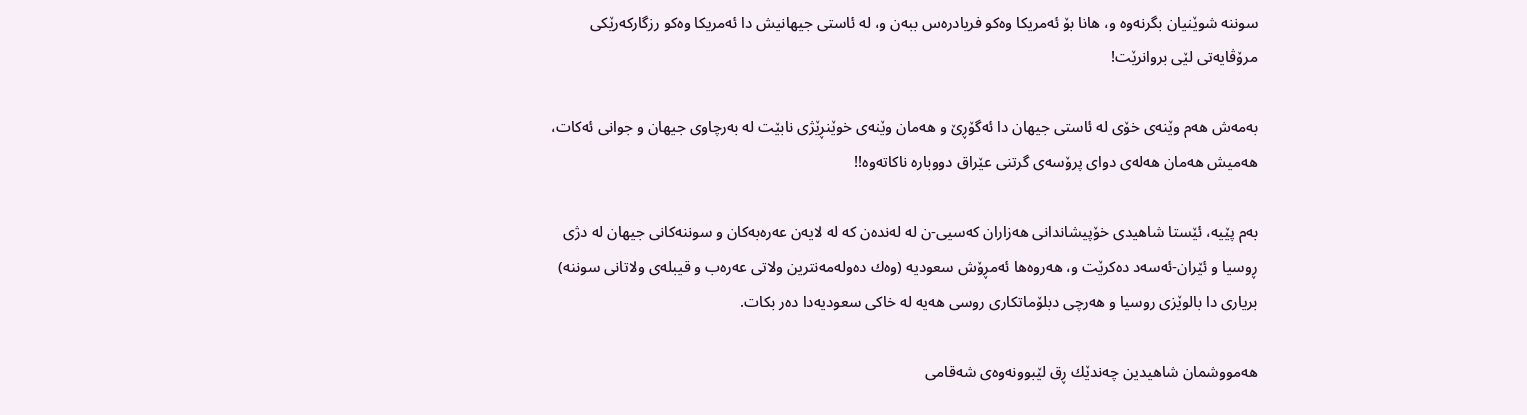سوننه‌ شوێنیان بگرنه‌وه‌ و، هانا بۆ ئه‌مریكا وه‌كو فریادره‌س ببه‌ن و، له‌ ئاستی جیهانیش دا ئه‌مریكا وه‌كو رزگاركه‌رێكی مرۆڤایه‌تی لێی بروانرێت!

به‌مه‌ش هه‌م وێنه‌ی خۆی له‌ ئاستی جیهان دا ئه‌گۆڕێ و هه‌مان وێنه‌ی خوێنڕێژی نا‌بێت له‌ به‌رچاوی جیهان و جوانی ئه‌كات، هه‌میش هه‌مان هه‌له‌ی دوای پرۆسه‌ی گرتنی عێراق دووباره‌ ناكاته‌وه‌!!

به‌م پێیه‌، ئێستا شاهیدی خۆپیشاندانی هه‌زاران كه‌سیی-ن له‌ له‌نده‌ن كه‌ له‌ لایه‌ن عه‌ره‌به‌كان و سوننه‌كانی جیهان له‌ دژی ڕوسیا و ئێران-ئه‌سه‌د ده‌كرێت و، هه‌روه‌ها ئه‌مڕۆش سعودیه‌ (وه‌ك ده‌وله‌مه‌نترین ولاتی عه‌ره‌ب و قیبله‌ی ولاتانی سوننه‌) بریاری دا بالوێزی روسیا و هه‌رچی دبلۆماتكاری روسی هه‌یه‌ له‌ خاكی سعودیه‌دا ده‌ر بكات.

هه‌مووشمان شاهیدین چه‌ندێك ڕق لێبوونه‌وه‌ی شه‌قامی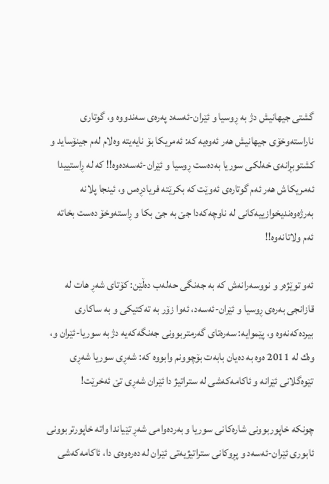گشتی جیهانیش دژ به‌ ڕوسیا و ئێران-ئه‌سه‌د په‌ره‌ی سه‌ندووه‌ و، گوتاری ناراسته‌وخۆی جیهانیش هه‌ر ئه‌وه‌یه‌ كه‌: ئه‌مریكا بۆ نایه‌یته‌ وه‌لام له‌م جینۆساید و كشتوبڕانه‌ی خه‌لكی سوریا به‌ده‌ست ڕوسیا و ئێران-ئه‌سه‌ده‌وه‌!! كه‌ له‌ ڕاستییدا ئه‌مریكاش هه‌ر ئه‌م گوتاره‌ی ئه‌وێت كه‌ بكرێته‌ فریادڕه‌س و، ئینجا پلانه‌ به‌رژه‌وه‌ندیخوازییه‌كانی له‌ ناوچه‌كه‌دا جێ به‌ جێ بكا و ڕاسته‌وخۆ ده‌ست بخاته‌ ئه‌م ولاتانه‌وه‌!!

ئه‌و توێژه‌ر و نووسه‌رانه‌ش كه‌ به‌ جه‌نگی حه‌له‌ب ده‌ڵێن: كۆتای شه‌ڕ هات له‌ قازانجی به‌ره‌ی ڕوسیا و ئێران-ئه‌سه‌د، ئه‌وا زۆر به‌ ته‌كتیكی و به‌ ساكاری بیرده‌كه‌نه‌وه‌ و، پێموایه‌: سه‌ره‌تای گه‌رمتربوونی جه‌نگه‌كه‌یه‌ دژ به‌ سوریا-ئێران و، وه‌ك له‌ 2011 ه‌وه‌ به‌ ده‌یان بابه‌ت بۆچوونم وابووه‌ كه‌: شه‌ڕی سوریا شه‌ڕی تێوه‌گلانی ئێرانه‌ و ئاكامه‌كه‌شی له‌ ستراتیژ دا ئێران شه‌ڕی تێ ئه‌خرێت!

چونكه‌ خاپوربوونی شاره‌كانی سوریا و به‌رده‌وامی شه‌ڕ تێیاندا واته‌ خاپورتربوونی ئابوری ئێران-ئه‌سه‌د و پڕوكانی ستراتیژیه‌تی ئێران له‌ ده‌ره‌وه‌ی دا، ئاكامه‌كه‌شی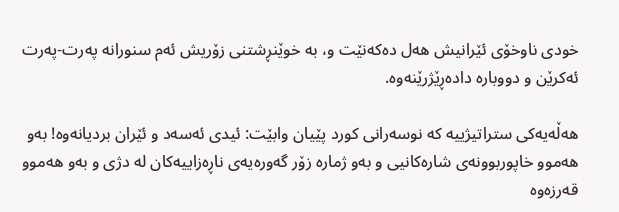خودی ناوخۆی ئێرانیش هه‌ل ده‌كه‌نێت و، به‌ خوێنڕشتنی زۆریش ئه‌م سنورانه‌ په‌رت-په‌رت ئه‌كرێن و دووباره‌ داده‌ڕێژرێنه‌وه‌.

هه‌ڵه‌یه‌كی ستراتیژییه‌ كه‌ نوسه‌رانی كورد پێیان وابێت: ئیدی ئه‌سه‌د و ئێران بردیانه‌وه‌! به‌و هه‌موو خاپوربوونه‌ی شاره‌كانیی و به‌و ژماره‌ زۆر گه‌وره‌یه‌ی ناڕه‌زاییه‌كان له‌ دژی و به‌و هه‌موو قه‌رزه‌وه‌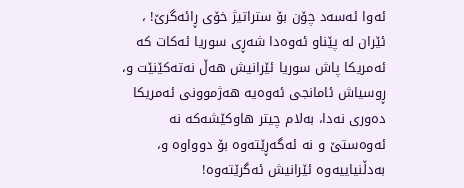ئه‌وا ئه‌سه‌د چۆن بۆ ستراتیژ خۆی ڕائه‌گرێ! ، ئێران له‌ پێناو ئه‌وه‌دا شه‌ڕی سوریا ئه‌كات كه‌ ئه‌مریكا پاش سوریا ئێرانیش هه‌ڵ نه‌ته‌كێنێت و، ڕوسیاش ئامانجی ئه‌وه‌یه‌ هه‌ژموونی ئه‌مریكا ده‌وری نه‌دا، به‌لام چیتر هاوكێشه‌كه‌ نه‌ ئه‌وه‌ستێ و نه‌ ئه‌گه‌ڕێته‌وه‌ بۆ دوواوه‌ و، به‌دڵنیاییه‌وه‌ ئێرانیش ئه‌گرێته‌وه‌!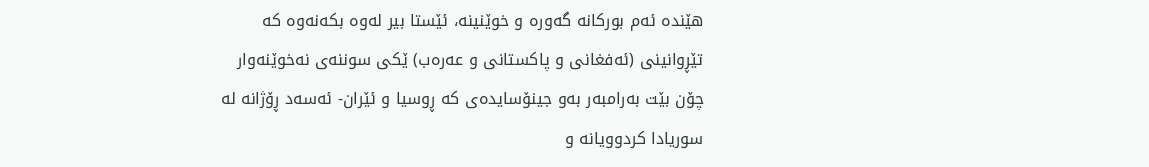هێنده‌ ئه‌م بوركانه‌ گه‌وره‌ و خوێنینه‌، ئێستا بیر له‌وه‌ بكه‌نه‌وه‌ كه‌ تێڕوانینی (ئه‌فغانی و پاكستانی و عه‌ره‌ب) ێكی سوننه‌ی نه‌خوێنه‌وار چۆن بێت به‌رامبه‌ر به‌و جینۆسایده‌ی كه‌ ڕوسیا و ئێران- ئه‌سه‌د ڕۆژانه‌ له‌ سوریادا كردوویانه و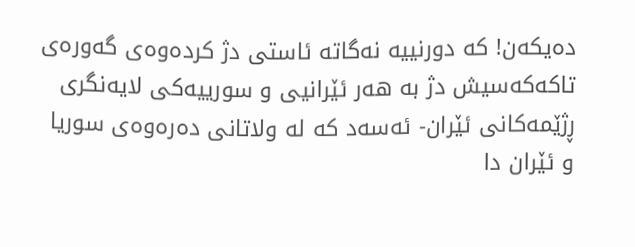ده‌یكه‌ن‌! كه‌ دورنییه‌ نه‌گاته‌ ئاستی دژ كرده‌وه‌ی گه‌وره‌ی تاكه‌كه‌سیش‌ دژ به‌ هه‌ر ئێرانیی و سورییه‌كی لایه‌نگری ڕژێمه‌كانی ئێران- ئه‌سه‌د كه‌ له‌ ولاتانی ده‌ره‌وه‌ی سوریا و ئێران دا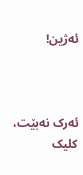ئه‌ژین!



ئەرک نەبێت، کلیک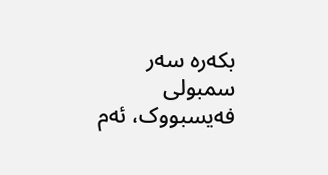بکەرە سەر سمبولی فەیسبووک، ئەم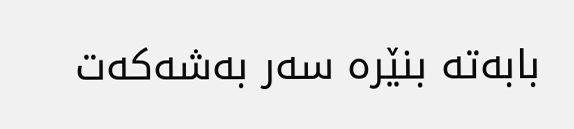بابەتە بنێرە سەر بەشەکەت